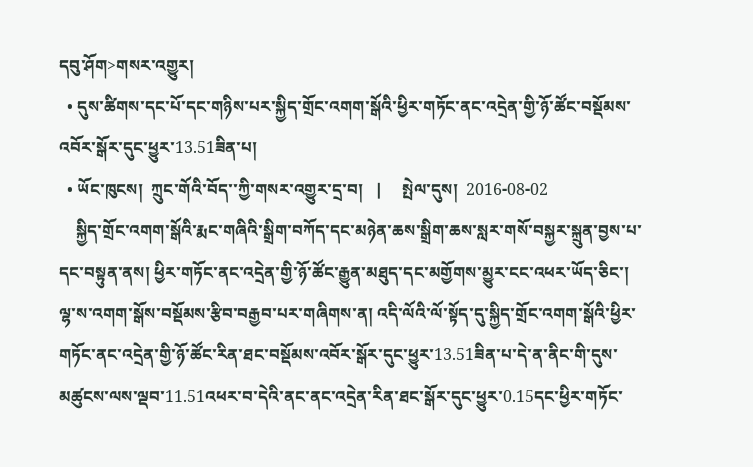དབུ་ཤོག>གསར་འགྱུར།
  • དུས་ཚིགས་དང་པོ་དང་གཉིས་པར་སྐྱིད་གྲོང་འགག་སྒོའི་ཕྱིར་གཏོང་ནང་འདྲེན་གྱི་ཉོ་ཚོང་བསྡོམས་འབོར་སྒོར་དུང་ཕྱུར་13.51ཟིན་པ།
  • ཡོང་ཁུངས།  ཀྲུང་གོའི་བོད་་ཀྱི་གསར་འགྱུར་དྲ་བ།   |     སྤེལ་དུས།  2016-08-02
    སྐྱིད་གྲོང་འགག་སྒོའི་རྨང་གཞིའི་སྒྲིག་བཀོད་དང་མཉེན་ཆས་སྒྲིག་ཆས་སླར་གསོ་བསྐྱར་སྐྲུན་བྱས་པ་དང་བསྟུན་ནས། ཕྱིར་གཏོང་ནང་འདྲེན་གྱི་ཉོ་ཚོང་རྒྱུན་མཐུད་དང་མགྱོགས་མྱུར་ངང་འཕར་ཡོད་ཅིང་། ལྷ་ས་འགག་སྒོས་བསྡོམས་རྩིབ་བརྒྱབ་པར་གཞིགས་ན། འདི་ལོའི་ལོ་སྟོད་དུ་སྐྱིད་གྲོང་འགག་སྒོའི་ཕྱིར་གཏོང་ནང་འདྲེན་གྱི་ཉོ་ཚོང་རིན་ཐང་བསྡོམས་འབོར་སྒོར་དུང་ཕྱུར་13.51ཟིན་པ་དེ་ན་ནིང་གི་དུས་མཚུངས་ལས་ལྡབ་11.51འཕར་བ་དེའི་ནང་ནང་འདྲེན་རིན་ཐང་སྒོར་དུང་ཕྱུར་0.15དང་ཕྱིར་གཏོང་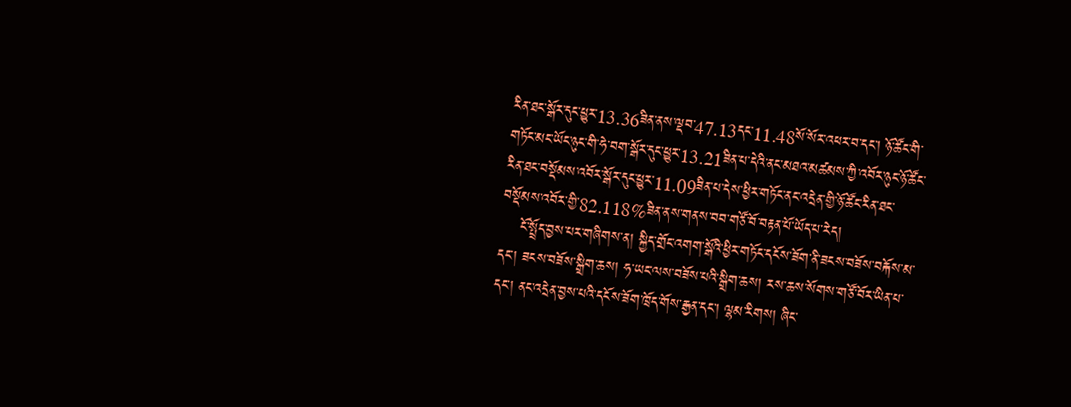རིན་ཐང་སྒོར་དུང་ཕྱུར་13.36ཟིན་ནས་ལྡབ་47.13དང་11.48སོ་སོར་འཕར་བ་དང་། ཉོ་ཚོང་གི་གཏོང་མང་ཡོང་ཉུང་གི་ཧེ་བག་སྒོར་དུང་ཕྱུར་13.21ཟིན་པ་དེའི་ནང་མཐའ་མཚམས་ཀྱི་འབོར་ཉུང་ཉོ་ཚོང་རིན་ཐང་བསྡོམས་འབོར་སྒོར་དུང་ཕྱུར་11.09ཟིན་པ་དེས་ཕྱིར་གཏོང་ནང་འདྲེན་གྱི་ཉོ་ཚོང་རིན་ཐང་བསྡོམས་འབོར་གྱི་82.118%ཟིན་ནས་གནས་བབ་གཙོ་བོ་བརྟན་པོ་ཡོད་པ་རེད།
    ངོ་སྤྲོད་བྱས་པར་གཞིགས་ན། སྐྱིད་གྲོང་འགག་སྒོའི་ཕྱིར་གཏོང་དངོས་ཟོག་ནི་ཟངས་བཟོས་བརྐོས་མ་དང་། ཟངས་བཟོས་སྒྲིག་ཆས། ཧ་ཡང་ལས་བཟོས་པའི་སྒྲིག་ཆས། རས་ཆས་སོགས་གཙོ་བོར་ཡིན་པ་དང་། ནང་འདྲེན་བྱས་པའི་དངོས་ཟོག་ཁྲོད་གོས་རྒྱན་དང་། ལྷམ་རིགས། ཞིང་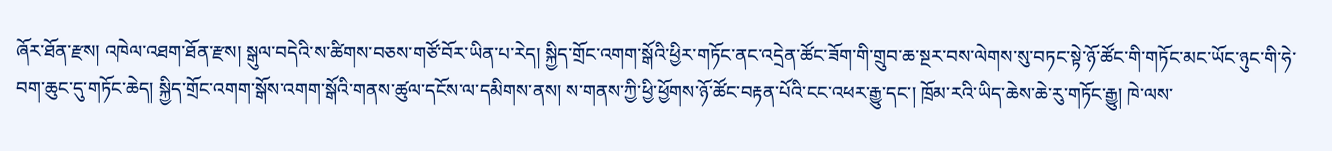ཞོར་ཐོན་རྫས། འཁེལ་འཐག་ཐོན་རྫས། སྒུལ་བདེའི་ས་ཚིགས་བཅས་གཙོ་བོར་ཡིན་པ་རེད། སྐྱིད་གྲོང་འགག་སྒོའི་ཕྱིར་གཏོང་ནང་འདྲེན་ཚོང་ཟོག་གི་གྲུབ་ཆ་སྔར་བས་ལེགས་སུ་བཏང་སྟེ་ཉོ་ཚོང་གི་གཏོང་མང་ཡོང་ཉུང་གི་ཧེ་བག་ཆུང་དུ་གཏོང་ཆེད། སྐྱིད་གྲོང་འགག་སྒོས་འགག་སྒོའི་གནས་ཚུལ་དངོས་ལ་དམིགས་ནས། ས་གནས་ཀྱི་ཕྱི་ཕྱོགས་ཉོ་ཚོང་བརྟན་པོའི་ངང་འཕར་རྒྱུ་དང་། ཁྲོམ་རའི་ཡིད་ཆེས་ཆེ་རུ་གཏོང་རྒྱུ། ཁེ་ལས་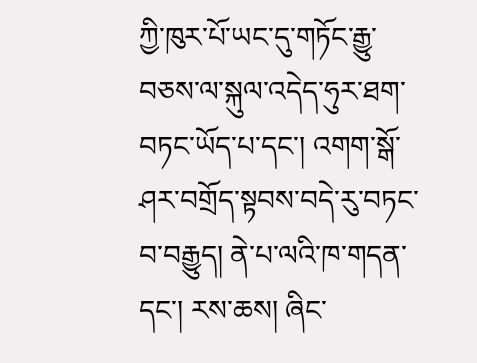ཀྱི་ཁུར་པོ་ཡང་དུ་གཏོང་རྒྱུ་བཅས་ལ་སྐུལ་འདེད་ཧུར་ཐག་བཏང་ཡོད་པ་དང་། འགག་སྒོ་ཤར་བགྲོད་སྟབས་བདེ་རུ་བཏང་བ་བརྒྱུད། ནེ་པ་ལའི་ཁ་གདན་དང་། རས་ཆས། ཞིང་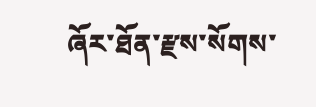ཞོར་ཐོན་རྫས་སོགས་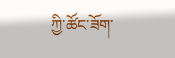ཀྱི་ཚོང་ཟོག་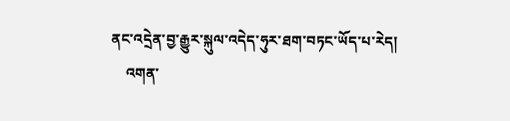ནང་འདྲེན་བྱ་རྒྱུར་སྐུལ་འདེད་ཧུར་ཐག་བཏང་ཡོད་པ་རེད།
    འགན་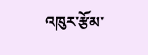འཁུར་རྩོམ་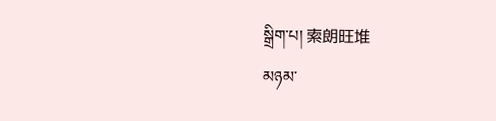སྒྲིག་པ། 索朗旺堆
མཉམ་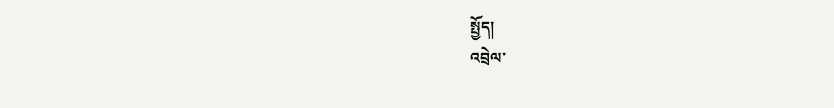སྤྱོད།
འབྲེལ་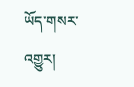ཡོད་གསར་འགྱུར།